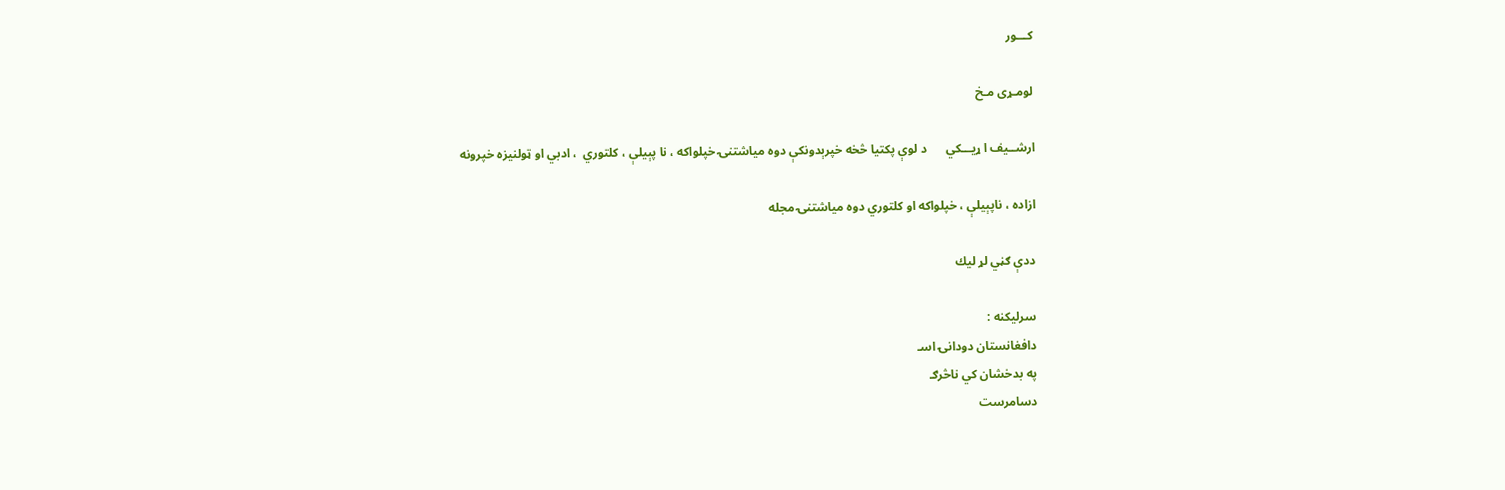کـــور

لومـړی مـخ

ارشــيف ا ړيـــکي      د لوې پکتيا څخه خپرېدونکې دوه مياشتنۍ خپلواکه ، نا پېيلې ، کلتوري  ، ادبي او ټولنيزه خپرونه

ازاده ، ناپېيلې ، خپلواکه او کلتوري دوه مياشتنۍ مجله

ددې ګڼي لړ ليك

سرليکنه :
دافغانستان دودانۍ اسـ
په بدخشان کي ناڅرګـ
دسامرست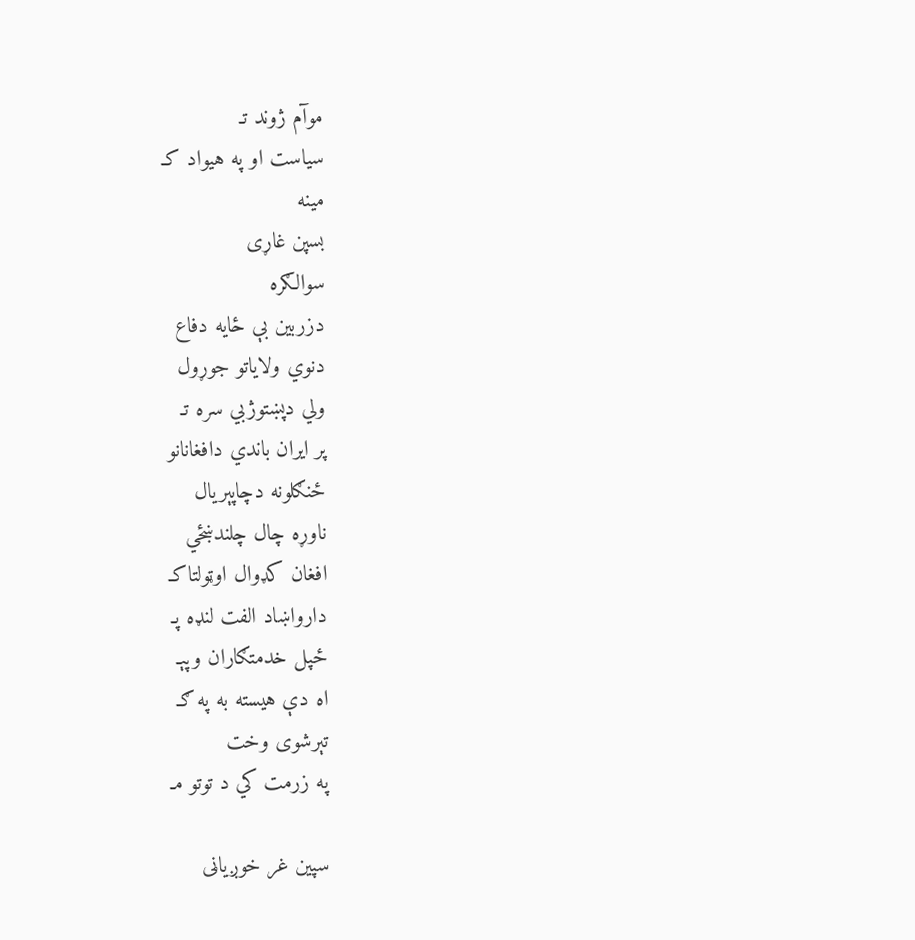موآم ژوند تـ
سياست او په هيواد کـ
مينه
بسپن غاړی
سوالګره
دزربين بې ځايه دفاع
دنوي ولاياتو جوړول
ولي دپښتوژبي سره تـ
پر ايران باندي دافغانانو
ځنګلونه دچاپېريال
ناوړه چال چلندښځي
افغان کډوال اوټولتاکـ
دارواښاد الفت لنډه پـ
ځپل خدمتګاران وپېـ
اه دې هيسته به په ګـ
تېرشوی وخت
په زرمت کي د توتو مـ

سپين غر خوږياڼى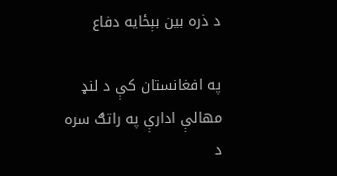د ذره بين بېځايه دفاع

په افغانستان کې د لنډ مهالې ادارې په راتګ سره د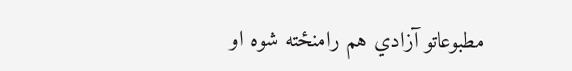مطبوعاتو آزادي هم رامنځته شوه او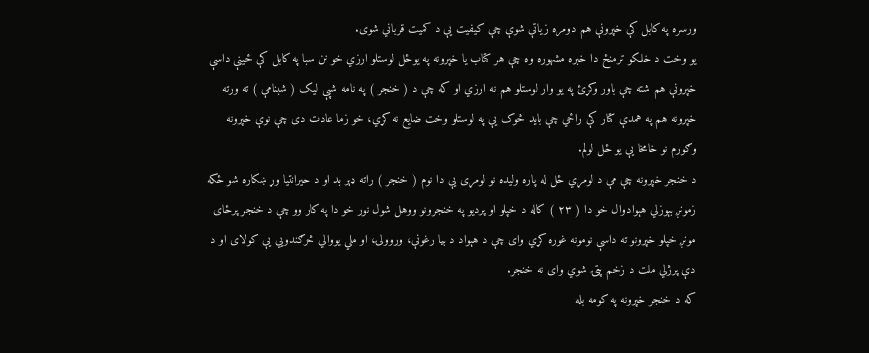ورسره په کابل کې خپرونې هم دومره زياتې شوې چې کيفيت يې د کميت قرباني شوى.
يو وخت د خلکو ترمنځ دا خبره مشهوره وه چې هر کتاب يا خپرونه په يوځل لوستلو ارزي خو نن سبا په کابل کې ځينې داسې خپرونې هم شته چې باور وکړئ په يو وار لوستلو هم نه ارزي او که چې د ( خنجر ) په نامه شپې ليک ( شبنامې ) ته ورته خپرونه هم په همدې کتار کې راځي چې بايد څوک يې په لوستلو وخت ضايع نه کړي، خو زما عادت دى چې نوې خپرونه وګورم نو خامخا يې يو ځل لولم.
د خنجر خپرونه چې مې د لومړي ځل له پاره وليده نو لومړى يې دا نوم ( خنجر ) راته ډېر بد او د حيرانتيا وړ ښکاره شو ځکه زمونږ بېوزلي هېوادوال خو دا ( ٢٣ ) کاله د خپلو او پرديو په خنجرونو ووهل شول نور خو دا په کار وو چې د خنجر پرځاى مونږ خپلو خپرونو ته داسې نومونه غوره کړي واى چې د هېواد د بيا رغونې، وروولۍ، او ملي يووالي څرګندويي يې کولاى او د دې پرژلي ملت د زخم پټۍ شوي واى نه خنجر.
که د خنجر خپرونه په کومه بله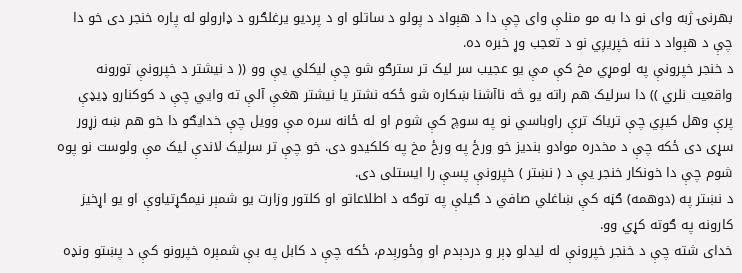بهرنۍ ژبه واى نو دا به مو منلې واى چې دا د هېواد د پولو د ساتلو او د پرديو يرغلګرو د ډارولو له پاره خنجر دى خو دا چې د هېواد د ننه خپريږي نو د تعجب وړ خبره ده.
د خنجر خپرونې په لومړي مخ کې مې يو عجيب سر ليک تر سترګو شو چې ليکلي يې وو (( د نيشتر د خپرونې تورونه واقعيت نلري )) دا سرليک هم راته يو څه ناآشنا ښکاره شو ځکه نشتر يا نيشتر هغې آلې ته وايي چې د کوکنارو ډيډې پرې وهل کيږي چې ترياک ترې راوباسي نو په سوچ کې شوم او له ځانه سره مې وويل چې خدايګو دا خو هم ښه زړور سړى دى ځکه چې د مخدره موادو بنديز خو ورځ په ورځ مخ په کلکيدو دى. خو چې تر سرليک لاندې ليک مې ولوست نو پوه شوم چې دا خونکار خنجر يې د ( نښتر ) خپرونې پسې را ايستلى دى.
د نښتر په (دوهمه) ګڼه کې ښاغلي صافي د ګيلې په توګه د اطلاعاتو او کلتور وزارت يو شمېر نيمګړتياوې او يو اړخيز کارونه په ګوته کړي وو.
خداى شته چې د خنجر خپرونې له ليدلو ډېر و دردېدم او وځورېدم، ځکه چې د کابل په بې شمېره خپرونو کې د پښتو ونډه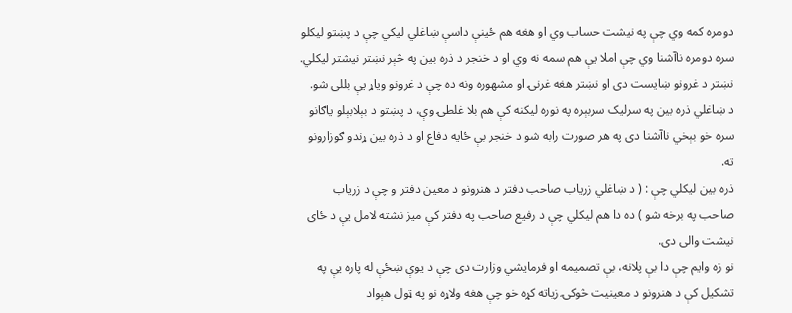دومره کمه وي چې په نيشت حساب وي او هغه هم ځينې داسې ښاغلي ليکي چې د پښتو ليکلو سره دومره ناآشنا وي چې املا يې هم سمه نه وي او د خنجر د ذره بين په څېر نښتر نيشتر ليکلي. نښتر د غرونو ښايست دى او نښتر هغه غرنۍ او مشهوره ونه ده چې د غرونو وياړ يې بللى شو.
د ښاغلي ذره بين په سرليک سربېره په نوره ليکنه کې هم بلا غلطۍ وې، د پښتو د بېلابېلو ياګانو سره خو بېخي ناآشنا دى په هر صورت رابه شو د خنجر بې ځايه دفاع او د ذره بين ړندو ګوزارونو ته.
ذره بين ليکلي چې : ( د ښاغلي زرياب صاحب دفتر د هنرونو د معين دفتر و چې د زرياب صاحب په برخه شو ) ده دا هم ليکلي چې د رفيع صاحب په دفتر کې ميز نشته لامل يې د ځاى نيشت والى دى.
نو زه وايم چې دا بې پلانه، بې تصميمه او فرمايشي وزارت دى چې د يوې ښځې له پاره يې په تشکيل کې د هنرونو د معينيت څوکۍ زياته کړه خو چې هغه ولاړه نو په ټول هېواد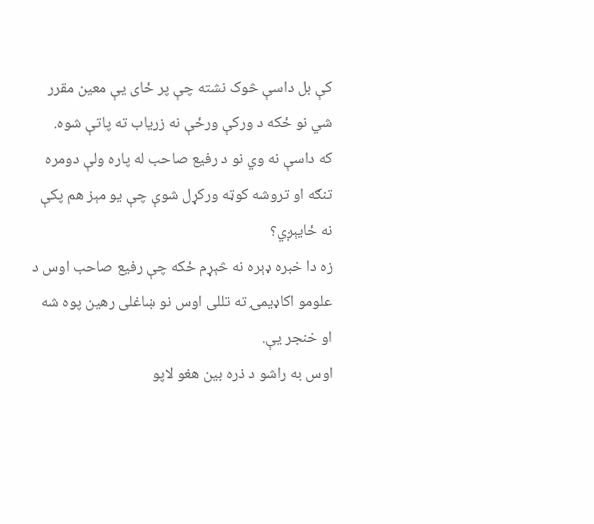کې بل داسې څوک نشته چې پر ځاى يې معين مقرر شي نو ځکه د ورکې ورځې نه زرياب ته پاتې شوه.
که داسې نه وي نو د رفيع صاحب له پاره ولې دومره تنګه او تروشه کوټه ورکړل شوې چې يو مېز هم پکې نه ځايېږي؟
زه دا خبره ډېره نه څېړم ځکه چې رفيع صاحب اوس د علومو اکاډيمۍ ته تللى اوس نو ښاغلى رهين پوه شه او خنجر يې.
اوس به راشو د ذره بين هغو لاپو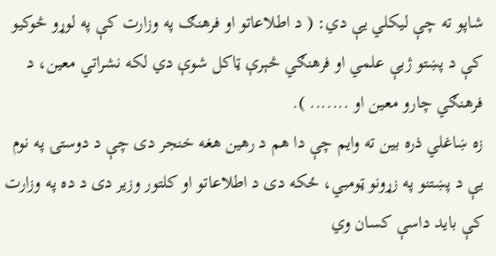شاپو ته چې ليکلي يې دي: ( د اطلاعاتو او فرهنګ په وزارت کې په لوړو څوکيو کې د پښتو ژبې علمي او فرهنګي څېرې ټاکل شوې دي لکه نشراتي معين، د فرهنګي چارو معين او ....... ).
زه ښاغلي ذره بين ته وايم چې دا هم د رهين هغه خنجر دى چې د دوستۍ په نوم يې د پښتنو په زړونو ټومبي، ځکه دى د اطلاعاتو او کلتور وزير دى د ده په وزارت کې بايد داسې کسان وي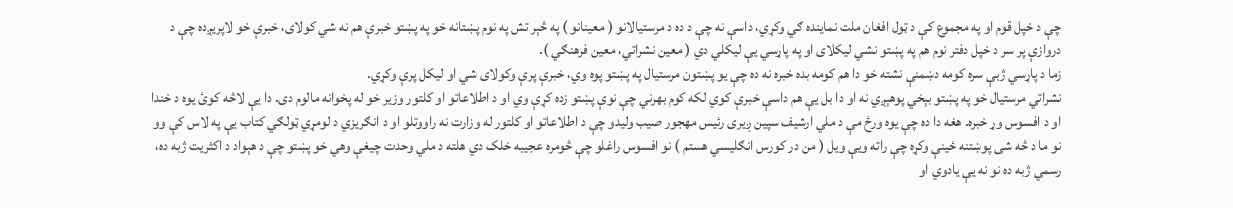چې د خپل قوم او په مجموع کې د ټول افغان ملت نماينده ګي وکړي، داسې نه چې د ده د مرستيالانو ( معينانو ) په څېر تش په نوم پښتانه خو په پښتو خبرې هم نه شي کولاى، خبرې خو لاپريږده چې د دروازې پر سر د خپل دفتر نوم هم په پښتو نشي ليکلاى او په پاړسي يې ليکلي دي ( معين نشراتي، معين فرهنګي ).
زما د پاړسي ژبې سره کومه دښمنې نشته خو دا هم کومه بده خبره نه ده چې يو پښتون مرستيال په پښتو پوه وي، خبرې پرې وکولاى شي او ليکل پرې وکړي.
نشراتي مرستيال خو په پښتو بېخي پوهېږي نه او دا بل يې هم داسې خبرې کوي لکه کوم بهرني چې نوې پښتو زده کړې وي او د اطلاعاتو او کلتور وزير خو له پخوانه مالوم دى. دا يې لاڅه کوئ يوه د خندا او د افسوس وړ خبره. هغه دا ده چې يوه ورځ مې د ملي ارشيف سپين ږيرى رئيس مهجور صيب وليدو چې د اطلاعاتو او کلتور له وزارت نه راووتلو او د انګريزي د لومړي ټولګي کتاب يې په لاس کې وو نو ما د څه شى پوښتنه ځينې وکړه چې راته ويې ويل ( من در کورس انګليسي هستم ) نو افسوس راغلو چې څومره عجيبه خلک دي هلته د ملي وحدت چيغې وهي خو پښتو چې د هېواد د اکثريت ژبه ده، رسمي ژبه ده نو نه يې يادوي او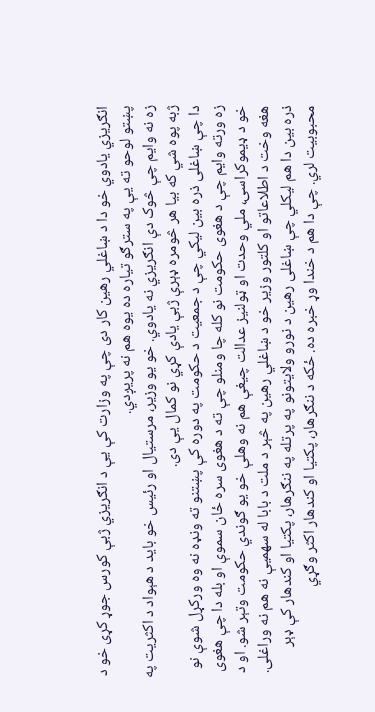انګريزي يادوي خو دا د ښاغلي رهين کار دى چې په وزارت کې يې د انګريزي ژبې کورس جوړ کړى خو د پښتو لوحو ته يې په سترګو تياره ده يوه هم نه پريږدي.
زه نه وايم چې څوک دې انګريزي نه يادوي. خو يو وزير، مرستيال او رئيس خو بايد د هېواد د اکثريت په ژبه پوه شي که بيا هر څومره ډېرې ژبې يادې کړي نو کمال يې دى.
دا چې ښاغلى ذره بين ليکي چې د جمعيت د حکومت په دوره کې پښتنو ته ونډه نه وه ورکړل شوې نو زه ورته وايم چې د هغوى حکومت نو کله چا ومنلو چې ته د هغوى سره ځان سموې او بله دا چې هغوى خو د ډيموکراسۍ، ملي وحدت او ټولنيز عدالت چيغې هم نه وهلې خو يو ګوندي حکومت وتېر شو. او د هغه وخت د اطلاعاتو او کلتور وزير خو د ښاغلي رهين په څېر د ملت د بابا له سهميې نه هم نه وراغلى.
ذره بين دا هم ليکلي چې ښاغلى رهين د نورو ولايتونو په پرتله په ننګرهار، پکتيا او کندهار کې ډېر محبوبيت لري. چې دا هم د خندا وړ خبره ده. ځکه د ننګرهار، پکتيا او کندهار اکثر وګړي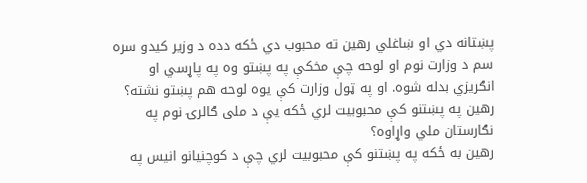پښتانه دي او ښاغلي رهين ته محبوب دي ځکه دده د وزير کيدو سره سم د وزارت نوم او لوحه چې مخکې په پښتو وه په پاړسي او انګريزي بدله شوه. او په ټول وزارت کې يوه لوحه هم پښتو نشته؟
رهين په پښتنو کې محبوبيت لري ځکه يې د ملى ګالرۍ نوم په نګارستان ملي واړاوه؟
رهين به ځکه په پښتنو کې محبوبيت لري چې د کوچنيانو انيس په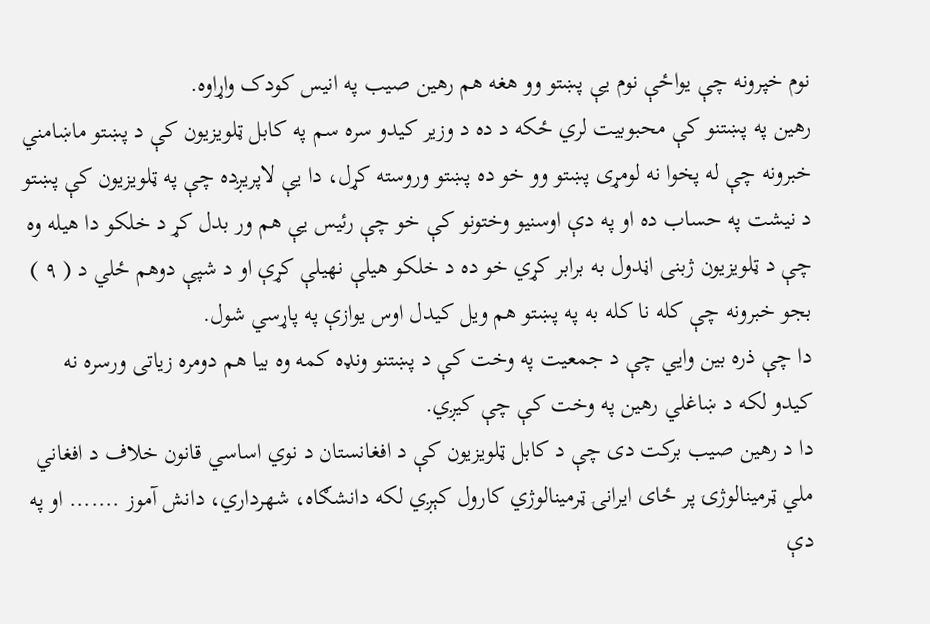نوم خپرونه چې يواځې نوم يې پښتو وو هغه هم رهين صيب په انيس کودک واړاوه.
رهين په پښتنو کې محبوبيت لري ځکه د ده د وزير کيدو سره سم په کابل ټلويزيون کې د پښتو ماښامني خبرونه چې له پخوا نه لومړى پښتو وو خو ده پښتو وروسته کړل، دا يې لاپريږده چې په ټلويزيون کې پښتو د نيشت په حساب ده او په دې اوسنيو وختونو کې خو چې رئيس يې هم ور بدل کړ د خلکو دا هيله وه چې د ټلويزيون ژبنى اڼدول به برابر کړي خو ده د خلکو هيلې نهيلې کړې او د شپې دوهم ځلي د ( ٩ ) بجو خبرونه چې کله نا کله به په پښتو هم ويل کيدل اوس يوازې په پاړسي شول.
دا چې ذره بين وايي چې د جمعيت په وخت کې د پښتنو ونډه کمه وه بيا هم دومره زياتى ورسره نه کيدو لکه د ښاغلي رهين په وخت کې چې کيږي.
دا د رهين صيب برکت دى چې د کابل ټلويزيون کې د افغانستان د نوي اساسي قانون خلاف د افغاني ملي ټرمينالوژۍ پر ځاى ايرانۍ ټرمينالوژي کارول کېږي لکه دانشګاه، شهرداري، دانش آموز ....... او په دې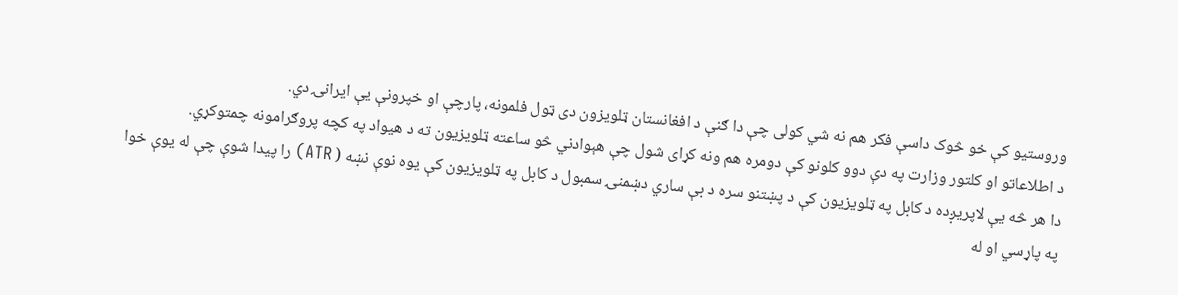وروستيو کې خو څوک داسې فکر هم نه شي کولى چې دا ګنې د افغانستان ټلويزون دى ټول فلمونه، پارچې او خپرونې يې ايرانۍ دي.
د اطلاعاتو او کلتور وزارت په دې دوو کلونو کې دومره هم ونه کړاى شول چې هېوادني څو ساعته ټلويزيون ته د هيواد په کچه پروګرامونه چمتوکړي.
دا هر څه يې لاپريږده د کابل په ټلويزيون کې د پښتنو سره د بې ساري دښمنۍ سمبول د کابل په ټلويزيون کې يوه نوې نښه ( ATR) را پيدا شوې چې له يوې خوا په پاړسي او له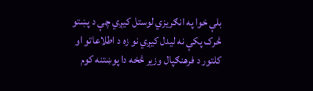بلې خوا په انګريزي لوستل کيږي چې د پښتو څرک پکې نه ليدل کيږي نو زه د اطلاعاتو او کلتور د فرهنګپال وزير څخه دا پوښتنه کوم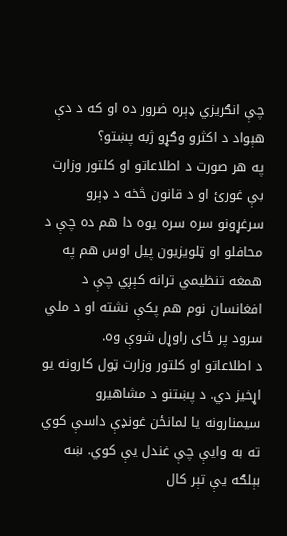چې انګريزي ډېره ضرور ده او که د دې هېواد د اکثرو وګړو ژبه پښتو؟
په هر صورت د اطلاعاتو او کلتور وزارت بې غورئ او د قانون څخه د ډېرو سرغړونو سره سره يوه دا هم ده چې د محافلو او ټلويزيون پيل اوس هم په همغه تنظيمي ترانه کېږي چې د افغانسان نوم هم پکې نشته او د ملي سرود پر ځاى راوړل شوې وه.
د اطلاعاتو او کلتور وزارت ټول کارونه يو اړخيز دي. د پښتنو د مشاهيرو سيمنارونه يا لمانځن غونډې داسې کوي ته به وايې چې غندل يې کوي. ښه بېلګه يې تېر کال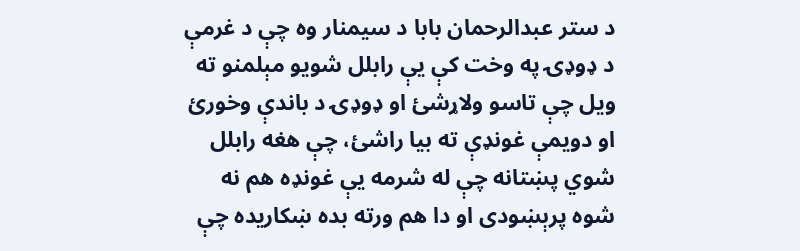د ستر عبدالرحمان بابا د سيمنار وه چې د غرمې د ډوډۍ په وخت کې يې رابلل شويو مېلمنو ته ويل چې تاسو ولاړشئ او ډوډۍ د باندې وخورئ او دويمې غونډې ته بيا راشئ، چې هغه رابلل شوي پښتانه چې له شرمه يې غونډه هم نه شوه پرېښودى او دا هم ورته بده ښکاريده چې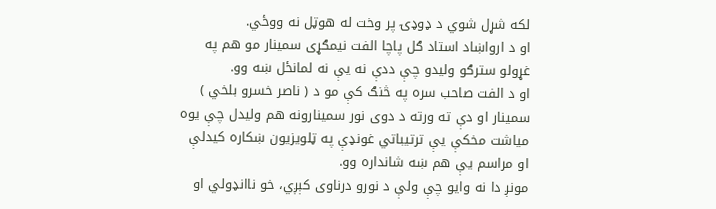لکه شړل شوي د ډوډۍ پر وخت له هوټل نه ووځي.
او د ارواښاد استاد ګل پاچا الفت نيمګړى سمينار مو هم په غړولو سترګو وليدو چې ددې نه يې نه لمانځل ښه وو.
او د الفت صاحب سره په څنګ کې مو د ( ناصر خسرو بلخي ) سمينار او دې ته ورته د دوى نور سمينارونه هم وليدل چې يوه مياشت مخکې يې ترتيباتي غونډې په ټلويزيون ښکاره کيدلې او مراسم يې هم ښه شانداره وو.
مونږ دا نه وايو چې ولې د نورو درناوى کېږي، خو ناانډولي او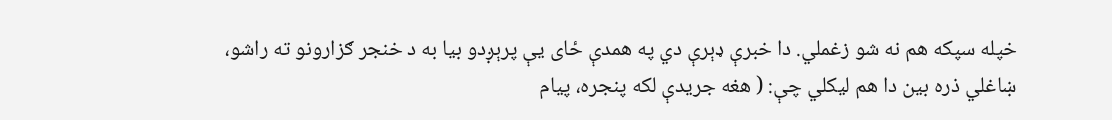خپله سپکه هم نه شو زغملي. دا خبرې ډېرې دي په همدې ځاى يې پرېږدو بيا به د خنجر ګزارونو ته راشو، ښاغلي ذره بين دا هم ليکلي چې: ( هغه جريدې لکه پنجره، پيام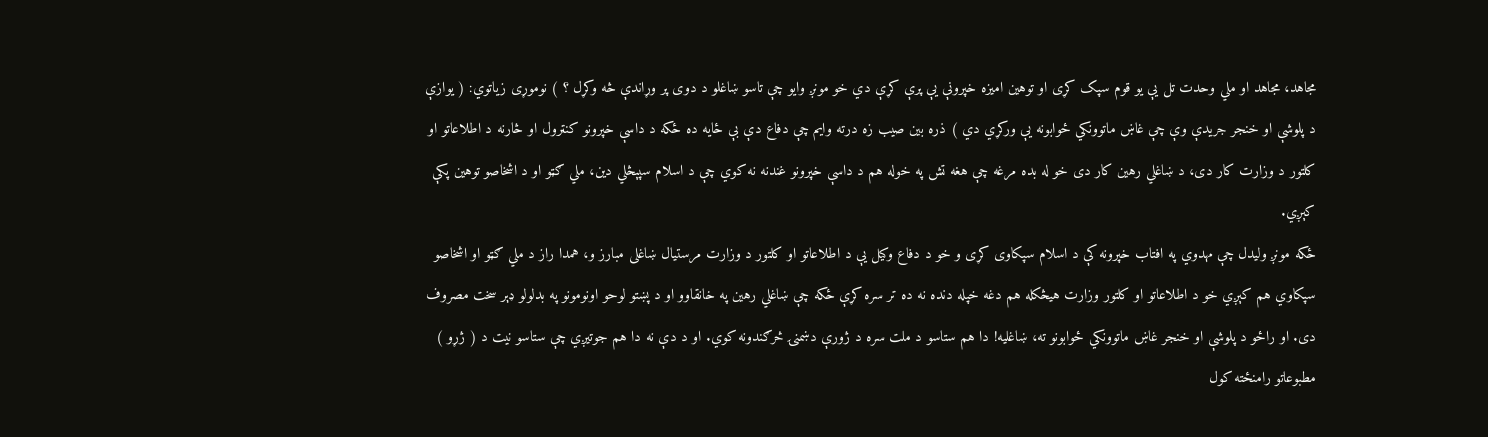مجاهد، مجاهد او ملي وحدت تل يې يو قوم سپک کړى او توهين اميزه خپرونې يې پرې کړې دي خو مونږ وايو چې تاسو ښاغلو د دوى پر وړاندې څه وکړل ؟ ) نوموړى زياتوي: ( يوازې د پلوشې او خنجر جريدې وې چې غاښ ماتوونکي ځوابونه يې ورکړي دي ) ذره بين صيب زه درته وايم چې دفاع دې بې ځايه ده ځکه د داسې خپرونو کنټرول او څارنه د اطلاعاتو او کلتور د وزارت کار دى، د ښاغلي رهين کار دى خو له بده مرغه چې هغه تش په خوله هم د داسې خپرونو غندنه نه کوي چې د اسلام سپېڅلي دين، ملي ګټو او د اشخاصو توهين پکې کېږي.
ځکه مونږ وليدل چې مهدوي په افتاب خپرونه کې د اسلام سپکاوى کړى و خو د دفاع وکيل يې د اطلاعاتو او کلتور د وزارت مرستيال ښاغلى مبارز و، همدا راز د ملي ګټو او اشخاصو سپکاوي هم کېږي خو د اطلاعاتو او کلتور وزارت هيڅکله هم دغه خپله دنده نه ده تر سره کړې ځکه چې ښاغلي رهين په خانقاوو او د پښتو لوحو اونومونو په بدلولو ډېر سخت مصروف دى. او راځو د پلوشې او خنجر غاښ ماتوونکي ځوابونو ته، ښاغليه! دا هم ستاسو د ملت سره د ژورې دښمنۍ څرګندونه کوي. او د دې نه دا هم جوتيږي چې ستاسو نيت د ( ژړو ) مطبوعاتو رامنځته کول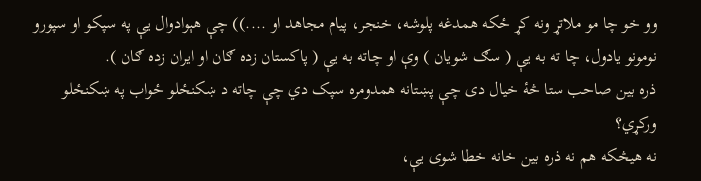وو خو چا مو ملاتړ ونه کړ ځکه همدغه پلوشه، خنجر، پيام مجاهد او ....)) چې هېوادوال يې په سپکو او سپورو نومونو يادول، چا ته به يې ( سګ شويان ) وې او چاته به يې ( پاکستان زده ګان او ايران زده ګان ).
ذره بين صاحب ستا څۀ خيال دى چې پښتانه همدومره سپک دي چې چاته د ښکنځلو ځواب په ښکنځلو ورکړي؟
نه هيڅکه هم نه ذره بين خانه خطا شوى يې،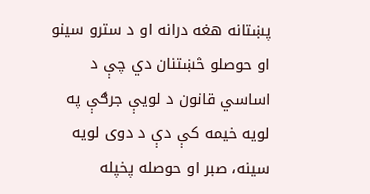پښتانه هغه درانه او د سترو سينو او حوصلو څښتنان دي چې د اساسي قانون د لويې جرګې په لويه خيمه کې دې د دوى لويه سينه، صبر او حوصله پخپله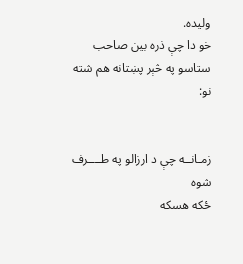وليده.
خو دا چې ذره بين صاحب ستاسو په څېر پښتانه هم شته نو:


زمـانــه چې د ارزالو په طــــرف شوه
ځکه هسکه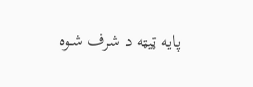پايه ټيټه د شرف شـوه